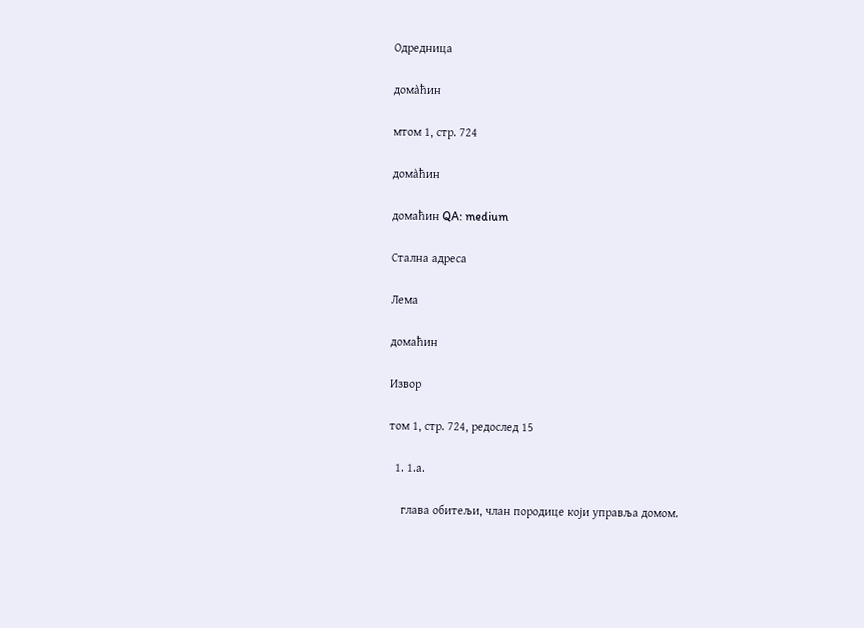Одредница

дома̀ћин

мтом 1, стр. 724

дома̀ћин

домаћин QA: medium

Стална адреса

Лема

домаћин

Извор

том 1, стр. 724, редослед 15

  1. 1.а.

    глава обитељи, члан породице који управља домом.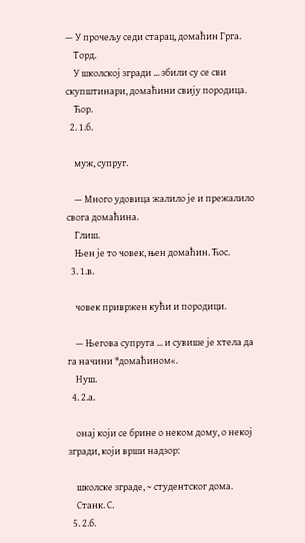— У прочељу седи старац, домаћин Грга.
    Торд.
    У школској згради ... збили су се сви скупштинари, домаћини свију породица.
    Ћор.
  2. 1.б.

    муж, супруг.

    — Много удовица жалило је и прежалило свога домаћина.
    Глиш.
    Њен је то човек, њен домаћин. Ћос.
  3. 1.в.

    човек привржен кући и породици.

    — Његова супруга ... и сувише је хтела да га начини *домаћином«.
    Нуш.
  4. 2.а.

    онај који се брине о неком дому, о некој згради, који врши надзор:

    школске зграде, ~ студентског дома.
    Станк. С.
  5. 2.б.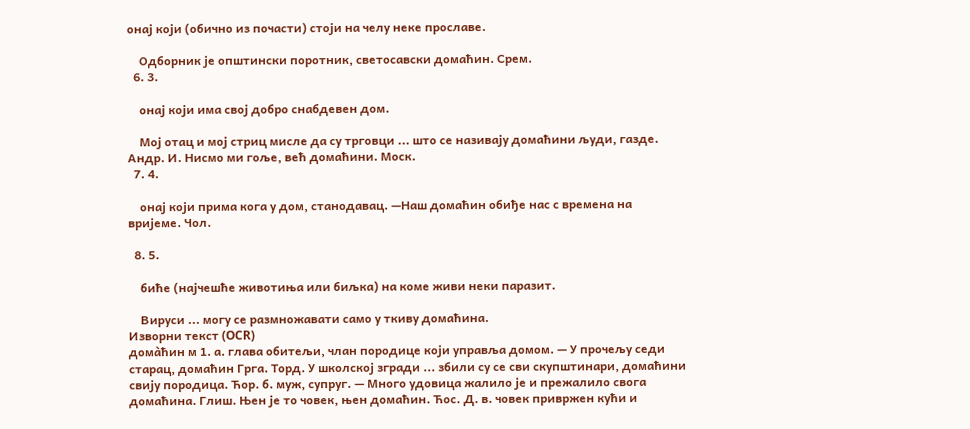онај који (обично из почасти) стоји на челу неке прославе.

    Одборник је општински поротник, светосавски домаћин. Срем.
  6. 3.

    онај који има свој добро снабдевен дом.

    Мој отац и мој стриц мисле да су трговци ... што се називају домаћини људи, газде. Андр. И. Нисмо ми гоље, већ домаћини. Моск.
  7. 4.

    онај који прима кога у дом, станодавац. —Наш домаћин обиђе нас с времена на вријеме. Чол.

  8. 5.

    биће (најчешће животиња или биљка) на коме живи неки паразит.

    Вируси ... могу се размножавати само у ткиву домаћина.
Изворни текст (OCR)
дома̀ћин м 1. а. глава обитељи, члан породице који управља домом. — У прочељу седи старац, домаћин Грга. Торд. У школској згради ... збили су се сви скупштинари, домаћини свију породица. Ћор. б. муж, супруг. — Много удовица жалило је и прежалило свога домаћина. Глиш. Њен је то човек, њен домаћин. Ћос. Д. в. човек привржен кући и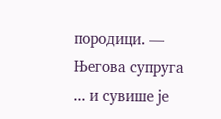породици. — Његова супруга ... и сувише је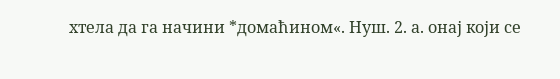хтела да га начини *домаћином«. Нуш. 2. а. онај који се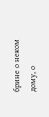брине о неком дому, о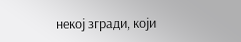некој згради, који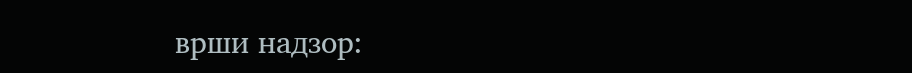врши надзор: